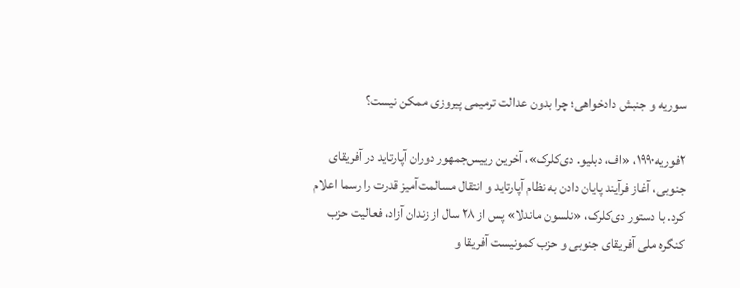سوریه و جنبش دادخواهی؛ چرا بدون عدالت ترمیمی پیروزی ممکن نیست؟

۲فوریه۱۹۹۰، «اف، دبلیو. دی‌کلرک»، آخرین رییس‌جمهور دوران آپارتاید در آفریقای جنوبی، آغاز فرآیند پایان دادن به نظام آپارتاید و انتقال مسالمت‌آمیز قدرت را رسما اعلام کرد. با دستور دی‌کلرک، «نلسون ماندلا» پس از ۲۸ سال از زندان آزاد، فعالیت حزب کنگره ملی آفریقای جنوبی و حزب کمونیست آفریقا و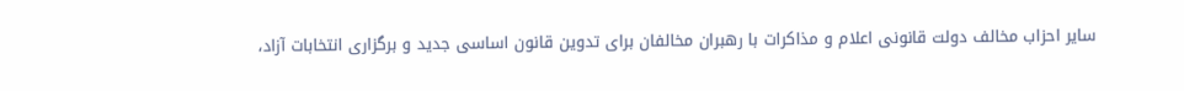سایر احزاب مخالف دولت قانونی اعلام و مذاکرات با رهبران مخالفان برای تدوین قانون اساسی جدید و برگزاری انتخابات آزاد،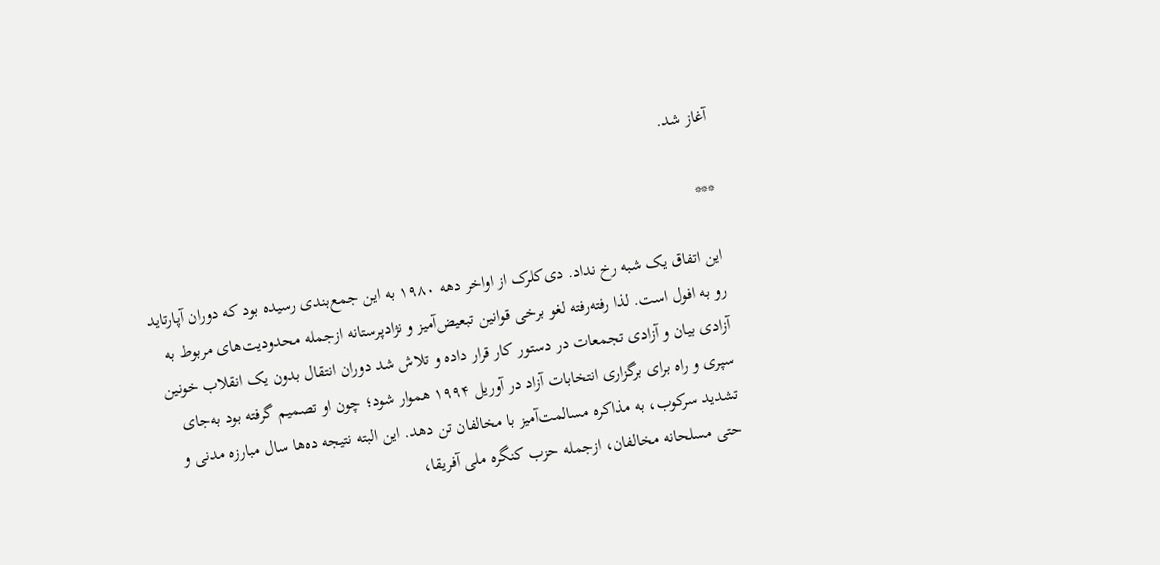آغاز شد.

***

این اتفاق یک شبه رخ نداد. دی‌کلرک از اواخر دهه ۱۹۸۰ به این جمع‌بندی رسیده بود که دوران آپارتاید رو به افول است. لذا رفته‌رفته لغو برخی قوانین تبعیض‌آمیز و نژادپرستانه از‌جمله محدودیت‌های مربوط به آزادی بیان و آزادی تجمعات در دستور کار قرار داده و تلاش شد دوران انتقال بدون یک انقلاب خونین سپری و راه برای برگزاری انتخابات آزاد در آوریل ۱۹۹۴ هموار شود؛ چون او تصمیم گرفته بود به‌جای تشدید سرکوب، به مذاکره مسالمت‌آمیز با مخالفان تن دهد. این البته نتیجه ده‌ها سال مبارزه مدنی و حتی مسلحانه مخالفان، از‌جمله حزب کنگره ملی آفریقا،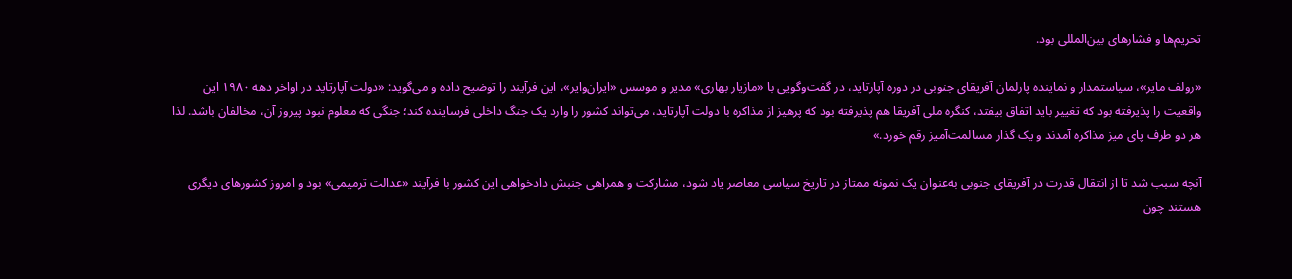تحریم‌ها و فشارهای بین‌المللی بود.

«رولف مایر»، سیاستمدار و نماینده پارلمان آفریقای جنوبی در دوره آپارتاید، در گفت‌وگویی با «مازیار بهاری» مدیر و موسس «ایران‌وایر»، این فرآیند را توضیح داده و می‌گوید: «دولت آپارتاید در اواخر دهه ۱۹۸۰ این واقعیت را پذیرفته بود که تغییر باید اتفاق بیفتد، کنگره ملی آفریقا هم پذیرفته بود که پرهیز از مذاکره با دولت آپارتاید، می‌تواند کشور را وارد یک جنگ داخلی فرساینده کند؛ جنگی که معلوم نبود پیروز آن، مخالفان باشد. لذا هر دو طرف پای میز مذاکره آمدند و یک گذار مسالمت‌آمیز رقم خورد.»

آنچه سبب شد تا از انتقال قدرت در آفریقای جنوبی به‌عنوان یک نمونه ممتاز در تاریخ سیاسی معاصر یاد شود، مشارکت و همراهی جنبش دادخواهی این کشور با فرآیند «عدالت ترمیمی» بود و امروز کشورهای دیگری هستند چون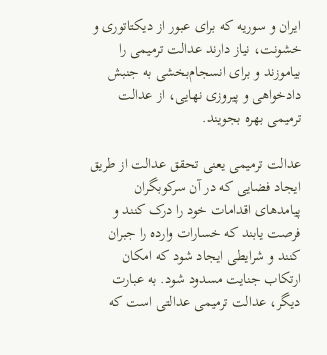ایران و سوریه که برای عبور از دیکتاتوری و خشونت، نیاز دارند عدالت ترمیمی را بیاموزند و برای انسجام‌بخشی به جنبش دادخواهی و پیروزی نهایی، از عدالت ترمیمی بهره بجویند.

عدالت ترمیمی یعنی تحقق عدالت از طریق ایجاد فضایی که در آن سرکوبگران پیامدهای اقدامات خود را درک کنند و فرصت یابند که خسارات وارده را جبران کنند و شرایطی ایجاد شود که امکان ارتکاب جنایت مسدود شود. به عبارت دیگر، عدالت ترمیمی عدالتی است که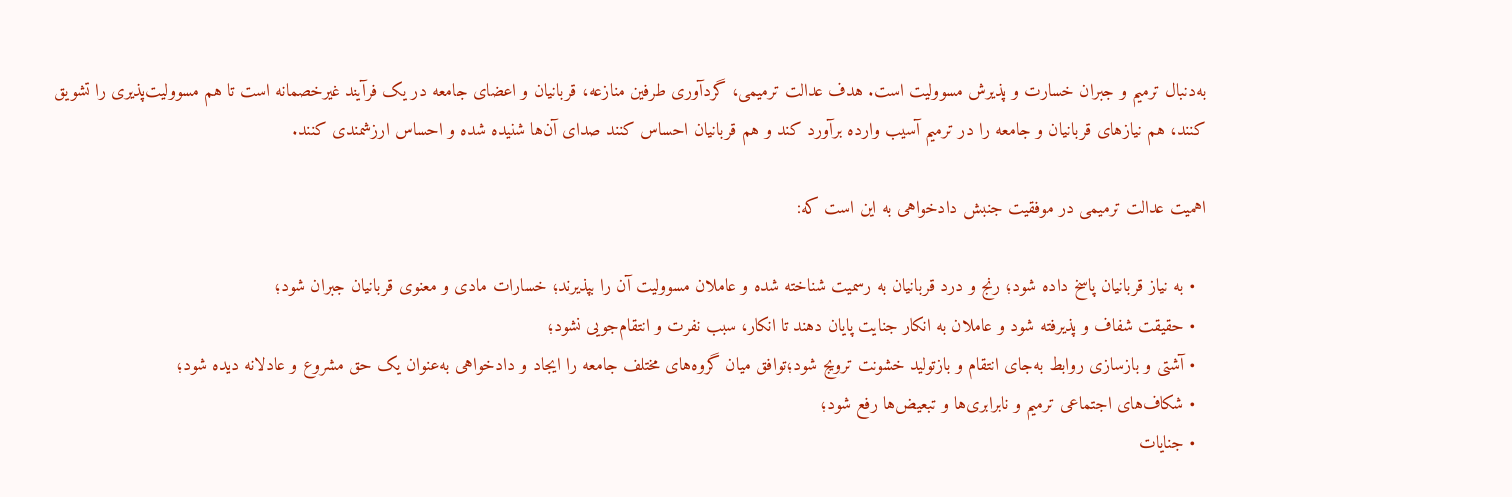به‌دنبال ترمیم و جبران خسارت و پذیرش مسوولیت است. هدف عدالت ترمیمی، گردآوری طرفین منازعه، قربانیان و اعضای جامعه در یک فرآیند غیر‌خصمانه است تا هم مسوولیت‌پذیری را تشویق کنند، هم نیازهای قربانیان و جامعه را در ترمیم آسیب وارده برآورد کند و هم قربانیان احساس کنند صدای آن‌ها شنیده شده و احساس ارزشمندی کنند.

اهمیت عدالت ترمیمی در موفقیت جنبش دادخواهی به این است که:

  • به نیاز قربانیان پاسخ داده شود؛ رنج و درد قربانیان به رسمیت شناخته شده و عاملان مسوولیت آن را بپذیرند؛ خسارات مادی و معنوی قربانیان جبران شود؛
  • حقیقت شفاف و پذیرفته شود و عاملان به انکار جنایت پایان دهند تا انکار، سبب نفرت و انتقام‌جویی نشود؛
  • آشتی و بازسازی روابط به‌جای انتقام و بازتولید خشونت ترویج شود؛توافق میان گروه‌های مختلف جامعه را ایجاد و دادخواهی به‌عنوان یک حق مشروع و عادلانه دیده شود؛
  • شکاف‌های اجتماعی ترمیم و نابرابری‌ها و تبعیض‌ها رفع شود؛
  • جنایات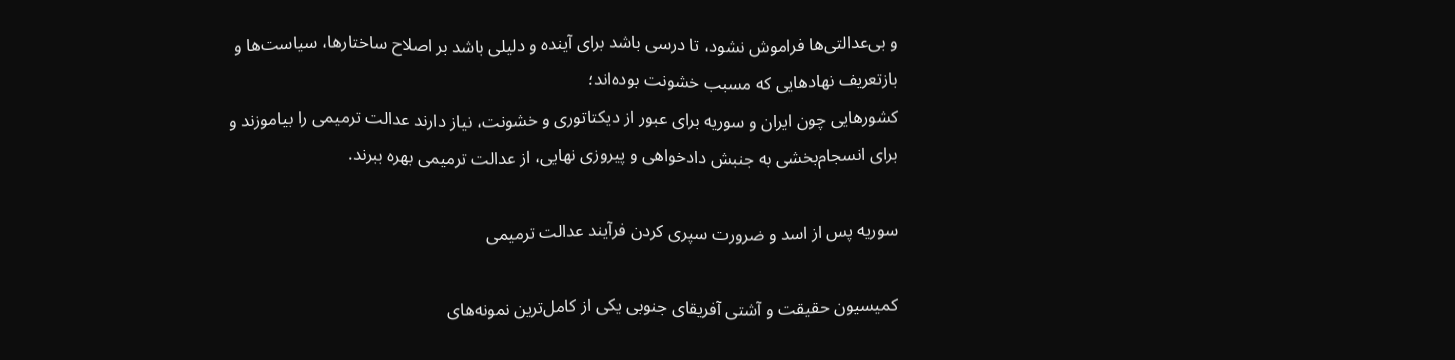و بی‌عدالتی‌ها فراموش نشود، تا درسی باشد برای آینده و دلیلی باشد بر اصلاح ساختارها، سیاست‌ها و بازتعریف نهادهایی که مسبب خشونت بوده‌اند؛
کشورهایی چون ایران و سوریه برای عبور از دیکتاتوری و خشونت، نیاز دارند عدالت ترمیمی را بیاموزند و برای انسجام‌بخشی به جنبش دادخواهی و پیروزی نهایی، از عدالت ترمیمی بهره ببرند.

سوریه پس از اسد و ضرورت سپری کردن فرآیند عدالت ترمیمی

کمیسیون حقیقت و آشتی آفریقای جنوبی یکی از کامل‌ترین نمونه‌های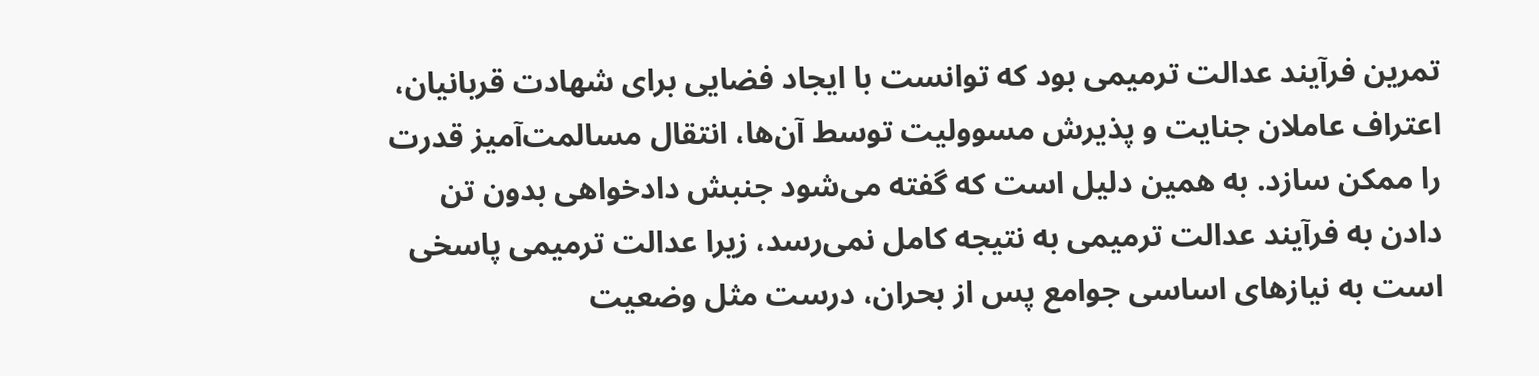تمرین فرآیند عدالت ترمیمی بود که توانست با ایجاد فضایی برای شهادت قربانیان، اعتراف عاملان جنایت و پذیرش مسوولیت توسط آن‌ها، انتقال مسالمت‌آمیز قدرت را ممکن سازد. به همین دلیل است که گفته می‌شود جنبش دادخواهی بدون تن دادن به فرآیند عدالت ترمیمی به نتیجه کامل نمی‌رسد، زیرا عدالت ترمیمی پاسخی است به نیازهای اساسی جوامع پس از بحران، درست مثل وضعیت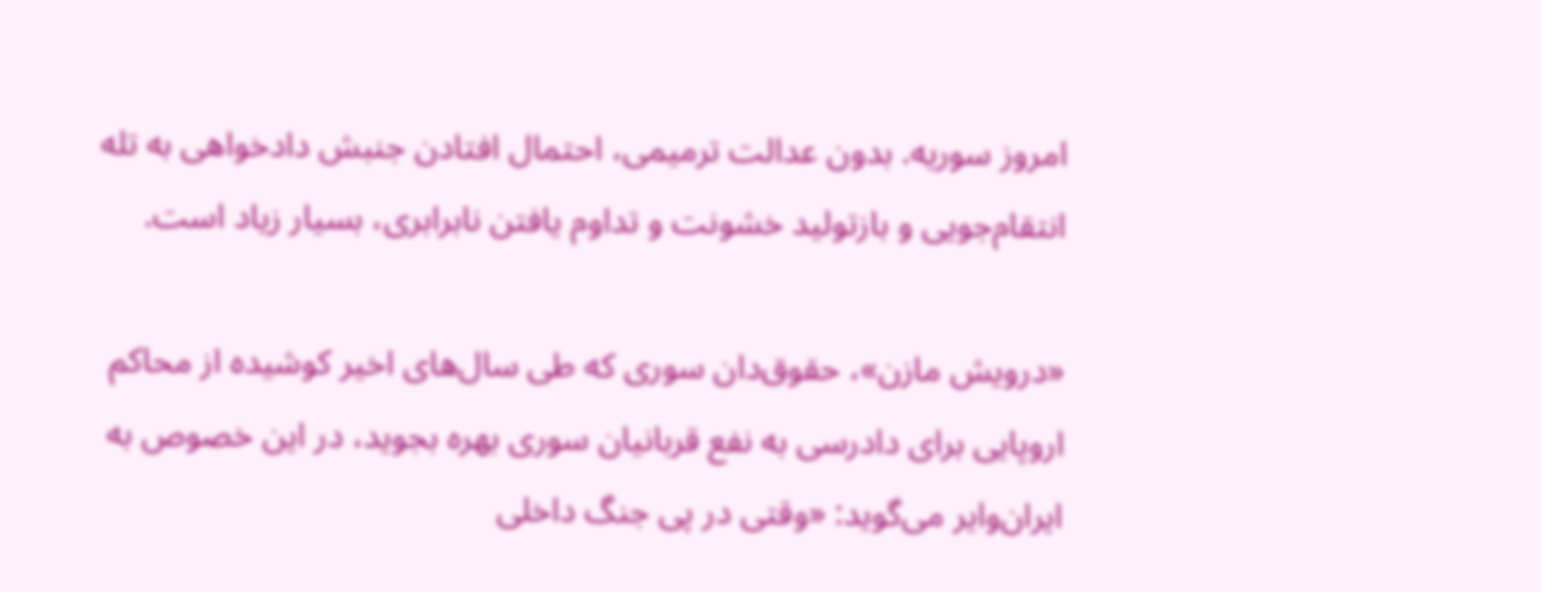امروز سوریه. بدون عدالت ترمیمی، احتمال افتادن جنبش دادخواهی به تله انتقام‌جویی و بازتولید خشونت و تداوم یافتن نابرابری، بسیار زیاد است.

«درویش مازن»، حقوق‌دان سوری که طی سال‌های اخیر کوشیده از محاکم اروپایی برای دادرسی به نفع قربانیان سوری بهره بجوید، در این خصوص به ایران‌وایر می‌گوید: «وقتی در پی جنگ داخلی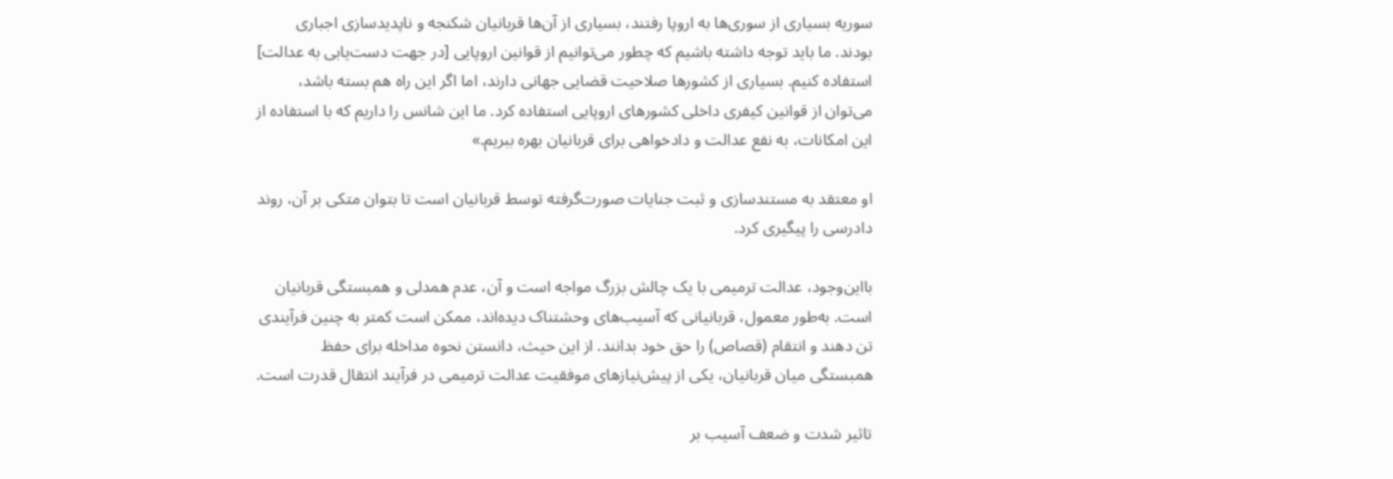سوریه بسیاری از سوری‌ها به اروپا رفتند، بسیاری از آن‌ها قربانیان شکنجه و ناپدیدسازی اجباری بودند. ما باید توجه داشته باشیم که چطور می‌توانیم از قوانین اروپایی [در جهت دست‌یابی به عدالت] استفاده کنیم. بسیاری از کشورها صلاحیت قضایی جهانی دارند، اما اگر این راه هم بسته باشد، می‌توان از قوانین کیفری داخلی کشورهای اروپایی استفاده کرد. ما این شانس را داریم که با استفاده از این امکانات، به نفع عدالت و دادخواهی برای قربانیان بهره‌ ببریم.»

او معتقد به مستندسازی و ثبت جنایات صورت‌گرفته توسط قربانیان است تا بتوان متکی بر آن، روند دادرسی را پیگیری کرد.

با‌این‌وجود، عدالت ترمیمی با یک چالش بزرگ مواجه است و آن، عدم همدلی و همبستگی قربانیان است. به‌طور معمول، قربانیانی که آسیب‌های وحشتناک دیده‌اند، ممکن است کمتر به چنین فرآیندی تن دهند و انتقام (قصاص) را حق خود بدانند. از این حیث، دانستن نحوه مداخله برای حفظ همبستگی میان قربانیان، یکی از پیش‌نیازهای موفقیت عدالت ترمیمی در فرآیند انتقال قدرت است.

تاثیر شدت و ضعف آسیب بر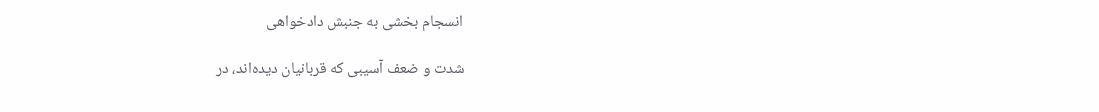انسجام بخشی به جنبش دادخواهی

شدت و ضعف آسیبی که قربانیان دیده‌اند، در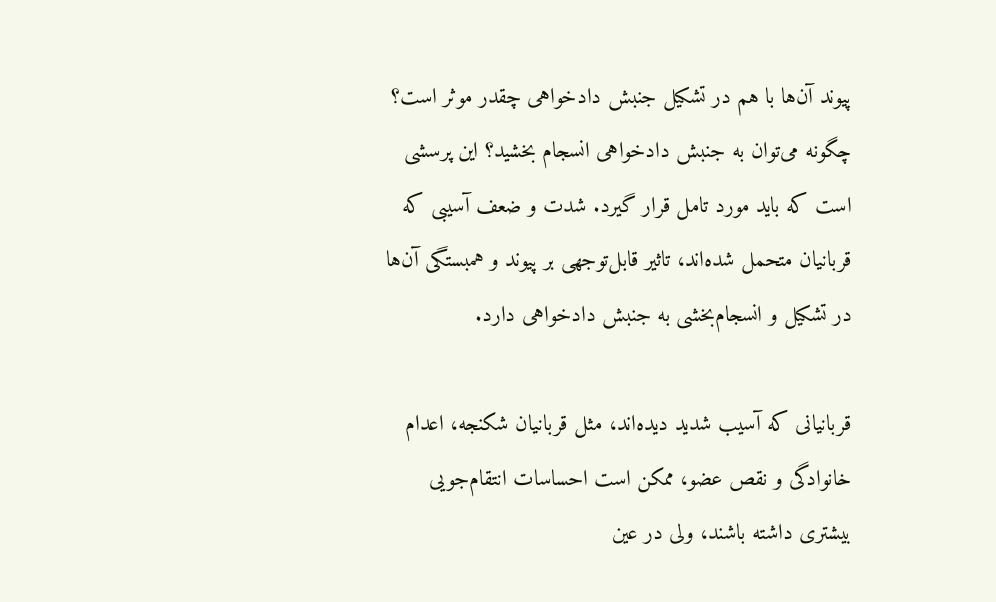پیوند آن‌ها با هم در تشکیل جنبش دادخواهی چقدر موثر است؟ چگونه می‌توان به جنبش دادخواهی انسجام بخشید؟ این پرسشی است که باید مورد تامل قرار گیرد. شدت و ضعف آسیبی که قربانیان متحمل شده‌اند، تاثیر قابل‌توجهی بر پیوند و همبستگی آن‌ها در تشکیل و انسجام‌بخشی به جنبش دادخواهی دارد.

قربانیانی که آسیب شدید دیده‌اند، مثل قربانیان شکنجه، اعدام خانوادگی و نقص عضو، ممکن است احساسات انتقام‌جویی بیشتری داشته باشند، ولی در عین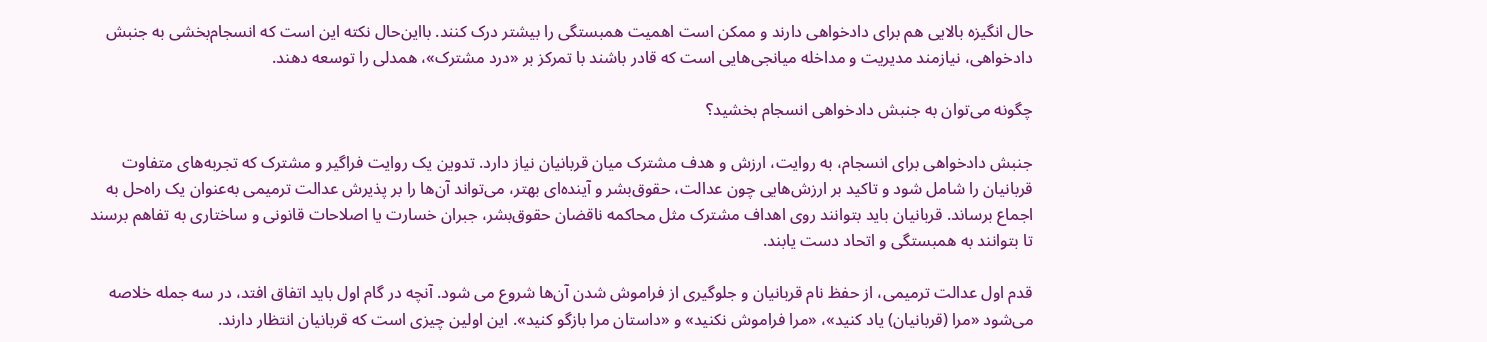حال انگیزه بالایی هم برای دادخواهی دارند و ممکن است اهمیت همبستگی را بیشتر درک کنند. با‌این‌حال نکته این است که انسجام‌بخشی به جنبش دادخواهی، نیازمند مدیریت و مداخله میانجی‌هایی است که قادر باشند با تمرکز بر «درد مشترک»، همدلی را توسعه دهند.

چگونه می‌توان به جنبش دادخواهی انسجام بخشید؟

جنبش دادخواهی برای انسجام، به روایت، ارزش و هدف مشترک میان قربانیان نیاز دارد. تدوین یک روایت فراگیر و مشترک که تجربه‌های متفاوت قربانیان را شامل شود و تاکید بر ارزش‌هایی چون عدالت، حقوق‌بشر و آینده‌ای بهتر، می‌تواند آن‌ها را بر پذیرش عدالت ترمیمی به‌عنوان یک راه‌حل به اجماع برساند. قربانیان باید بتوانند روی اهداف مشترک مثل محاکمه ناقضان حقوق‌بشر، جبران خسارت یا اصلاحات قانونی و ساختاری به تفاهم برسند تا بتوانند به همبستگی و اتحاد دست یابند.

قدم اول عدالت ترمیمی، از حفظ نام قربانیان و جلوگیری از فراموش شدن آن‌ها شروع می شود. آنچه در گام اول باید اتفاق افتد، در سه جمله خلاصه می‌شود «مرا (قربانیان) یاد کنید»، «مرا فراموش نکنید» و «داستان مرا بازگو کنید». این اولین چیزی است که قربانیان انتظار دارند.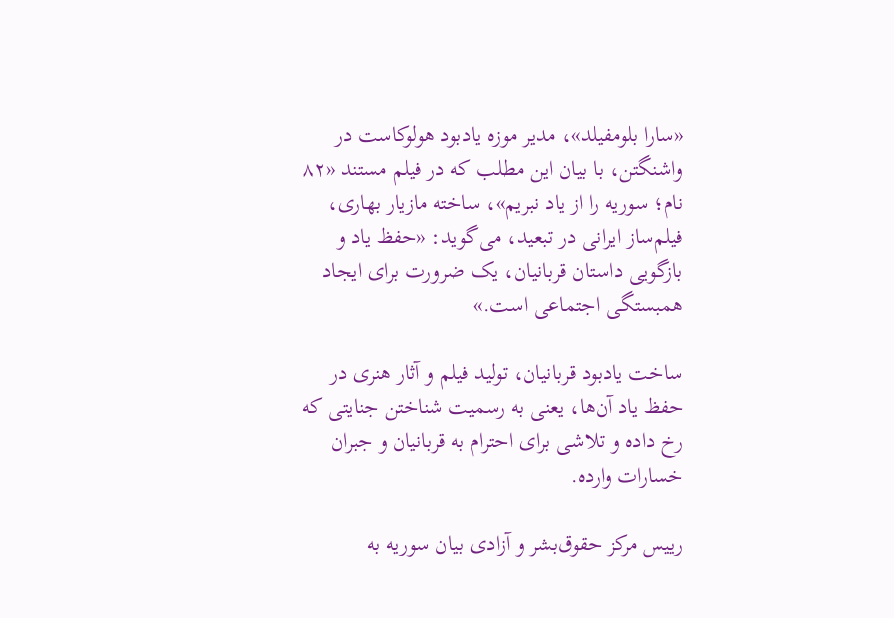«سارا بلومفیلد»، مدیر موزه یادبود هولوکاست در واشنگتن، با بیان این مطلب که در فیلم مستند «۸۲ نام؛ سوریه را از یاد نبریم»، ساخته مازیار بهاری، فیلم‌ساز ایرانی در تبعید، می‌گوید: «حفظ یاد و بازگویی داستان قربانیان، یک ضرورت برای ایجاد همبستگی اجتماعی است.»

ساخت یادبود قربانیان، تولید فیلم و آثار هنری در حفظ یاد آن‌ها، یعنی به رسمیت شناختن جنایتی که رخ داده و تلاشی برای احترام به قربانیان و جبران خسارات وارده.

رییس مرکز حقوق‌بشر و آزادی بیان سوریه به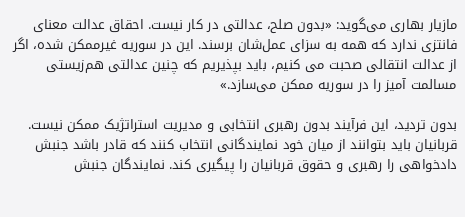مازیار بهاری می‌گوید: «بدون صلح، عدالتی در کار نیست. احقاق عدالت معنای فانتزی ندارد که همه به سزای عمل‌شان برسند. این در سوریه غیرممکن شده، اگر از عدالت انتقالی صحبت می کنیم، باید بپذیریم که چنین عدالتی هم‌زیستی مسالمت آمیز را در سوریه ممکن می‌سازد.»

بدون تردید، این فرآیند بدون رهبری انتخابی و مدیریت استراتژیک ممکن نیست. قربانیان باید بتوانند از میان خود نمایندگانی انتخاب کنند که قادر باشد جنبش دادخواهی را رهبری و حقوق قربانیان را پیگیری کند. نمایندگان جنبش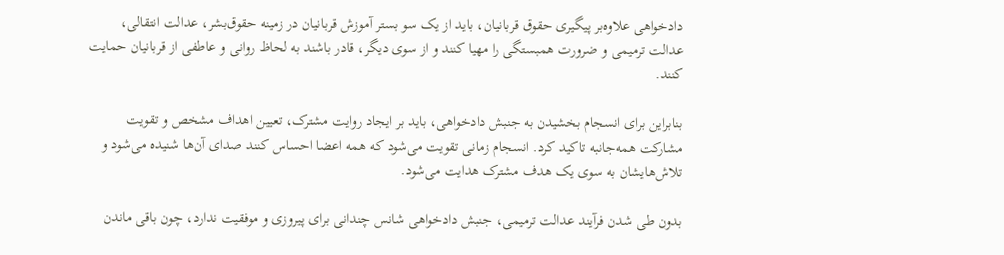دادخواهی علاوه‌بر پیگیری حقوق قربانیان، باید از یک سو بستر آموزش قربانیان در زمینه حقوق‌بشر، عدالت انتقالی، عدالت ترمیمی و ضرورت همبستگی را مهیا کنند و از سوی دیگر، قادر باشند به لحاظ روانی و عاطفی از قربانیان حمایت کنند.

بنابراین برای انسجام بخشیدن به جنبش دادخواهی، باید بر ایجاد روایت مشترک، تعیین اهداف مشخص و تقویت مشارکت همه‌جانبه تاکید کرد. انسجام زمانی تقویت می‌شود که همه اعضا احساس کنند صدای آن‌ها شنیده می‌شود و تلاش‌هایشان به سوی یک هدف مشترک هدایت می‌شود.

بدون طی شدن فرآیند عدالت ترمیمی، جنبش دادخواهی شانس چندانی برای پیروزی و موفقیت ندارد، چون باقی ماندن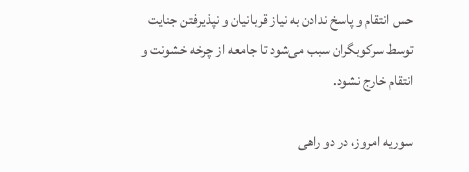حس انتقام و پاسخ ندادن به نیاز قربانیان و نپذیرفتن جنایت توسط سرکوبگران سبب می‌شود تا جامعه از چرخه خشونت و انتقام خارج نشود.

سوریه امروز، در دو راهی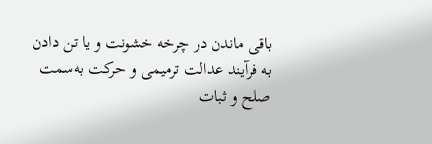باقی ماندن در چرخه خشونت و یا تن دادن به فرآیند عدالت ترمیمی و حرکت به‌سمت صلح و ثبات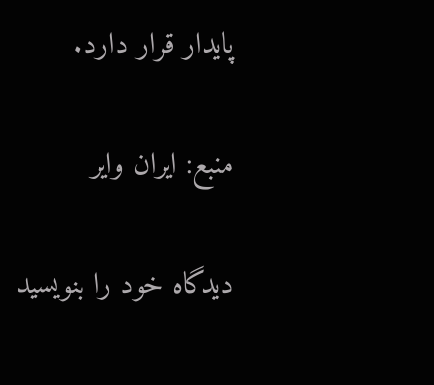پایدار قرار دارد.

منبع: ایران وایر

دیدگاه‌ خود را بنویسید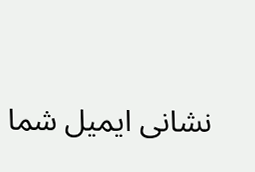نشانی ایمیل شما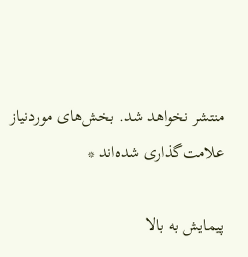منتشر نخواهد شد. بخش‌های موردنیاز علامت‌گذاری شده‌اند *

پیمایش به بالا